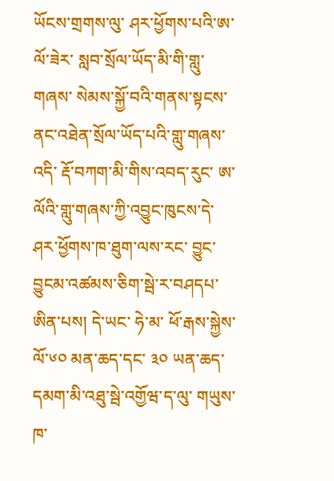ཡོངས་གྲགས་ལུ་ ཤར་ཕྱོགས་པའི་ཨ་ལོ་ཟེར་ སླབ་སྲོལ་ཡོད་མི་གི་གླུ་གཞས་ སེམས་སྐྱོ་བའི་གནས་སྟངས་ནང་འཐེན་སྲོལ་ཡོད་པའི་གླུ་གཞས་འདི་ རྡོ་བཀག་མི་གིས་འབད་རུང་ ཨ་ལོའི་གླུ་གཞས་ཀྱི་འབྱུང་ཁུངས་དེ་ ཤར་ཕྱོགས་ཁ་ཐུག་ལས་རང་ བྱུང་བྱུངམ་འཚམས་ཅིག་སྦེ་ར་བཤདཔ་ཨིན་པས། དེ་ཡང་ ཧེ་མ་ ཕོ་རྒས་སྐྱེས་ལོ་༦༠ མན་ཆད་དང་ ༣༠ ཡན་ཆད་དམག་མི་འཐུ་སྦེ་འགྱོཝ་ད་ལུ་ གཡུས་ཁ་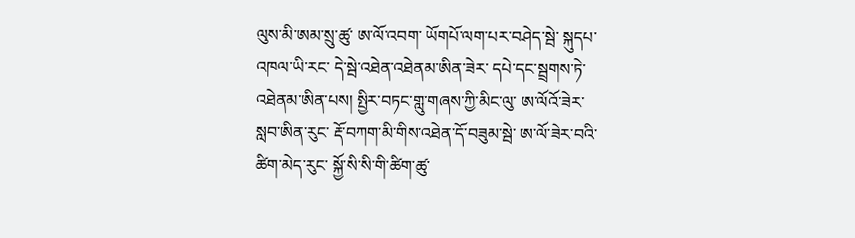ལུས་མི་ཨམ་སྲུ་ཚུ་ ཨ་ལོ་འབག་ ཡོགཔོ་ལག་པར་བཤེད་སྦེ་ སྐུདཔ་འཁལ་ཡི་རང་ དེ་སྦེ་འཐེན་འཐེནམ་ཨིན་ཟེར་ དཔེ་དང་སྦྲགས་ཏེ་འཐེནམ་ཨིན་པས། སྤྱིར་བཏང་གླུ་གཞས་ཀྱི་མིང་ལུ་ ཨ་ལོའོ་ཟེར་སླབ་ཨིན་རུང་ རྡོ་བཀག་མི་གིས་འཐེན་དོ་བཟུམ་སྦེ་ ཨ་ལོ་ཟེར་བའི་ཚིག་མེད་རུང་ སྐྱོ་སི་སི་གི་ཚིག་ཚུ་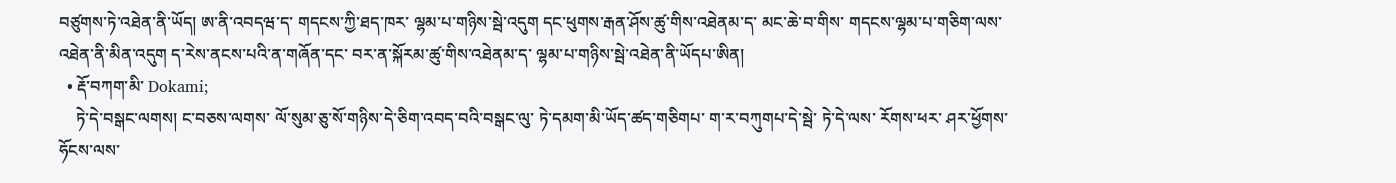བཙུགས་ཏེ་འཐེན་ནི་ཡོད། ཨ་ནི་འབདཝ་ད་ གདངས་ཀྱི་ཐད་ཁར་ ལྷམ་པ་གཉིས་སྦེ་འདུག དང་ཕུགས་རྒན་ཤོས་ཚུ་གིས་འཐེནམ་ད་ མང་ཆེ་བ་གིས་ གདངས་ལྷམ་པ་གཅིག་ལས་འཐེན་ནི་མིན་འདུག ད་རེས་ནངས་པའི་ན་གཞོན་དང་ བར་ན་སྐོརམ་ཚུ་གིས་འཐེནམ་ད་ ལྷམ་པ་གཉིས་སྦེ་འཐེན་ནི་ཡོདཔ་ཨིན།
  • རྡོ་བཀག་མི་ Dokami;
    ཏེ་དེ་བསྒང་ལགས། ང་བཅས་ལགས་ ལོ་སུམ་ཅུ་སོ་གཉིས་དེ་ཅིག་འབད་བའི་བསྒང་ལུ་ ཏེ་དམག་མི་ཡོད་ཚད་གཅིགཔ་ ག་ར་བཀུགཔ་དེ་སྦེ་ ཏེ་དེ་ལས་ རོགས་ཕར་ ཤར་ཕྱོགས་ཧོངས་ལས་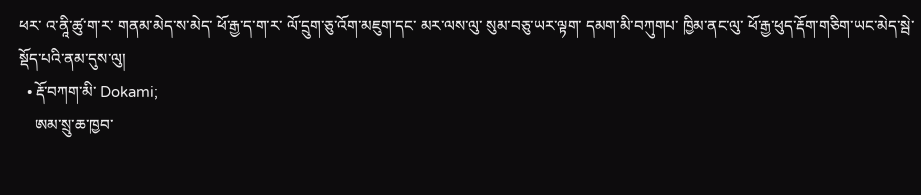ཕར་ འ་ནཱི་ཚུ་ག་ར་ གནམ་མེད་ས་མེད་ ཕོ་རྒྱ་ད་ག་ར་ ལོ་དྲུག་ཅུ་འོག་མཇུག་དང་ མར་ལས་ལུ་ སུམ་བཅུ་ཡར་ལྟག་ དམག་མི་བཀུགཔ་ ཁྱིམ་ནང་ལུ་ ཕོ་རྒྱ་ཕུད་རྡོག་གཅིག་ཡང་མེད་སྦེ་ སྡོད་པའི་ནམ་དུས་ལུ།
  • རྡོ་བཀག་མི་ Dokami;
    ཨམ་སྲུ་ཆ་ཁྱབ་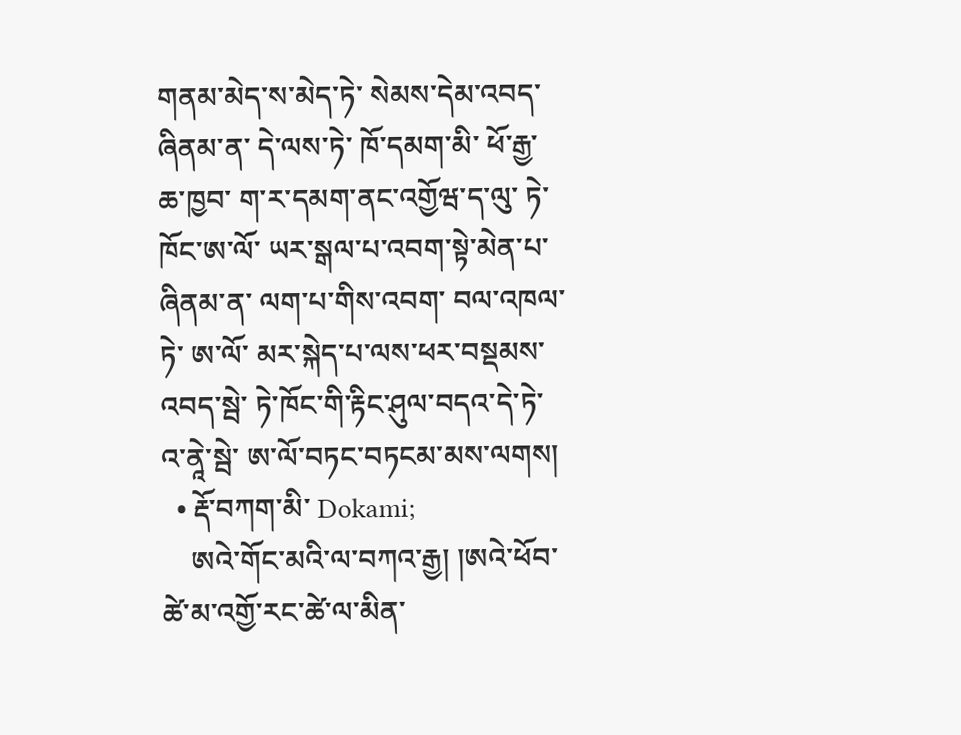གནམ་མེད་ས་མེད་ཏེ་ སེམས་དེམ་འབད་ཞིནམ་ན་ དེ་ལས་ཏེ་ ཁོ་དམག་མི་ ཕོ་རྒྱ་ཆ་ཁྱབ་ ག་ར་དམག་ནང་འགྱོཝ་ད་ལུ་ ཏེ་ཁོང་ཨ་ལོ་ ཡར་སྒལ་པ་འབག་སྟེ་མེན་པ་ཞིནམ་ན་ ལག་པ་གིས་འབག་ བལ་འཁལ་ཏེ་ ཨ་ལོ་ མར་སྐེད་པ་ལས་ཕར་བསྡམས་འབད་སྦེ་ ཏེ་ཁོང་གི་རྟིང་ཤུལ་བདའ་དེ་ཏེ་ འ་ནཱེ་སྦེ་ ཨ་ལོ་བཏང་བཏངམ་མས་ལགས།
  • རྡོ་བཀག་མི་ Dokami;
    ཨའེ་གོང་མའི་ལ་བཀའ་རྒྱ། །ཨའེ་ཕོབ་ཚེ་མ་འགྱོ་རང་ཚེ་ལ་མིན་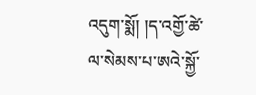འདུག་སྨོ། །ད་འགྱོ་ཚེ་ལ་སེམས་པ་ཨའེ་སྐྱོ་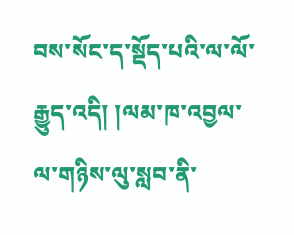བས་སོང་ད་སྡོད་པའི་ལ་ལོ་རྒྱུད་འདི། །ལམ་ཁ་འབྱལ་ལ་གཉིས་ལུ་སླབ་ནི་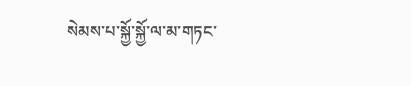སེམས་པ་སྐྱོ་སྐྱོ་ལ་མ་གཏང་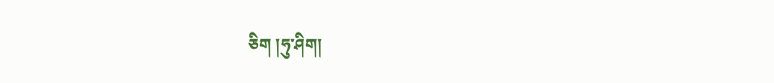ཅིག །ཧུ་ཤིག།